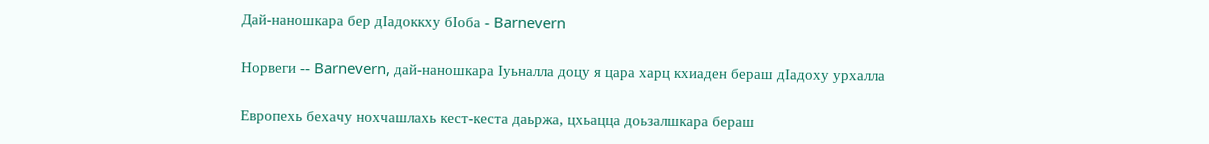Дай-наношкара бер дIадоккху бIоба - Barnevern

Норвеги -- Barnevern, дай-наношкара Iуьналла доцу я цара харц кхиаден бераш дIадоху урхалла

Европехь бехачу нохчашлахь кест-кеста даьржа, цхьацца доьзалшкара бераш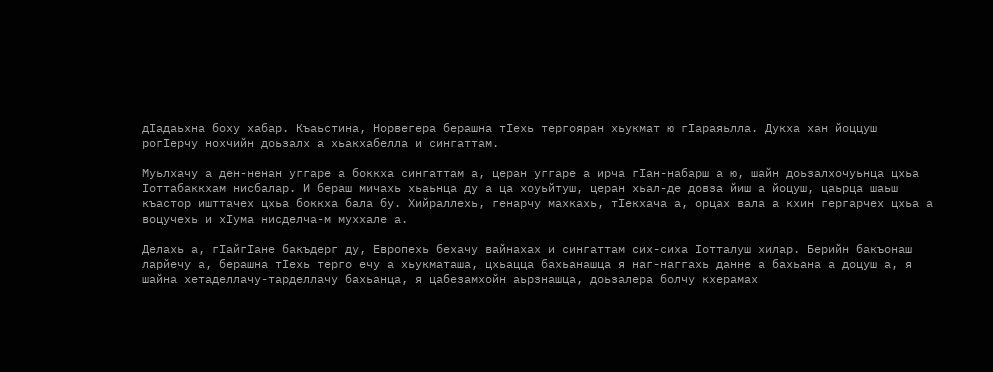дIадаьхна боху хабар. Къаьстина, Норвегера берашна тIехь тергояран хьукмат ю гIараяьлла. Дукха хан йоццуш рогIерчу нохчийн доьзалх а хьакхабелла и сингаттам.

Муьлхачу а ден-ненан уггаре а боккха сингаттам а, церан уггаре а ирча гIан-набарш а ю, шайн доьзалхочуьнца цхьа Iоттабаккхам нисбалар. И бераш мичахь хьаьнца ду а ца хоуьйтуш, церан хьал-де довза йиш а йоцуш, цаьрца шаьш къастор ишттачех цхьа боккха бала бу. Хийраллехь, генарчу махкахь, тIекхача а, орцах вала а кхин гергарчех цхьа а воцучехь и хIума нисделча-м муххале а.

Делахь а, гIайгIане бакъдерг ду, Европехь бехачу вайнахах и сингаттам сих-сиха Iотталуш хилар. Берийн бакъонаш ларйечу а, берашна тIехь терго ечу а хьукматаша, цхьацца бахьанашца я наг-наггахь данне а бахьана а доцуш а, я шайна хетаделлачу-тарделлачу бахьанца, я цабезамхойн аьрзнашца, доьзалера болчу кхерамах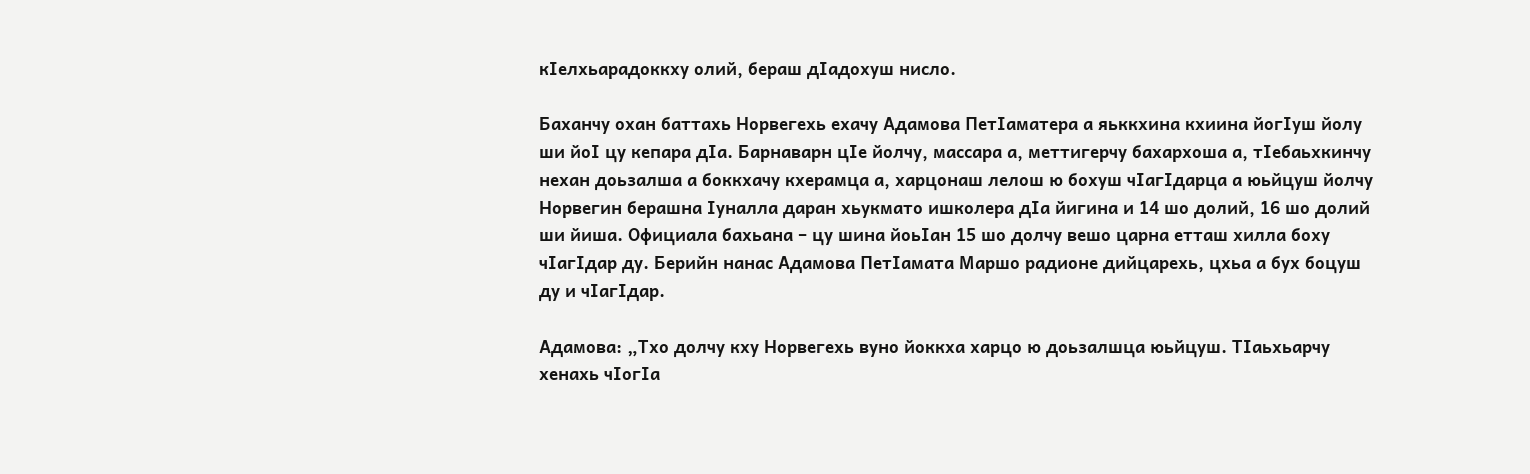кIелхьарадоккху олий, бераш дIадохуш нисло.

Баханчу охан баттахь Норвегехь ехачу Адамова ПетIаматера а яьккхина кхиина йогIуш йолу ши йоI цу кепара дIа. Барнаварн цIе йолчу, массара а, меттигерчу бахархоша а, тIебаьхкинчу нехан доьзалша а боккхачу кхерамца а, харцонаш лелош ю бохуш чIагIдарца а юьйцуш йолчу Норвегин берашна Iуналла даран хьукмато ишколера дIа йигина и 14 шо долий, 16 шо долий ши йиша. Официала бахьана – цу шина йоьIан 15 шо долчу вешо царна етташ хилла боху чIагIдар ду. Берийн нанас Адамова ПетIамата Маршо радионе дийцарехь, цхьа а бух боцуш ду и чIагIдар.

Адамова: „Тхо долчу кху Норвегехь вуно йоккха харцо ю доьзалшца юьйцуш. ТIаьхьарчу хенахь чIогIа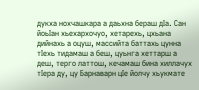дукха нохчашкара а даьхна бераш дIа. Сан йоьIан хьехархочуо, хетарехь, цхьана дийнахь а оцуш, массийта баттахь цунна тIехь тидамаш а беш, цуьнга хеттарш а деш, терго латтош, кечамаш бина хиллачух тIера ду, цу Барнаварн цIе йолчу хьукмате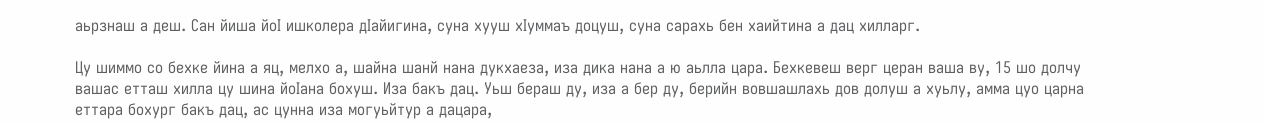аьрзнаш а деш. Сан йиша йоI ишколера дIайигина, суна хууш хIуммаъ доцуш, суна сарахь бен хаийтина а дац хилларг.

Цу шиммо со бехке йина а яц, мелхо а, шайна шанй нана дукхаеза, иза дика нана а ю аьлла цара. Бехкевеш верг церан ваша ву, 15 шо долчу вашас етташ хилла цу шина йоIана бохуш. Иза бакъ дац. Уьш бераш ду, иза а бер ду, берийн вовшашлахь дов долуш а хуьлу, амма цуо царна еттара бохург бакъ дац, ас цунна иза могуьйтур а дацара,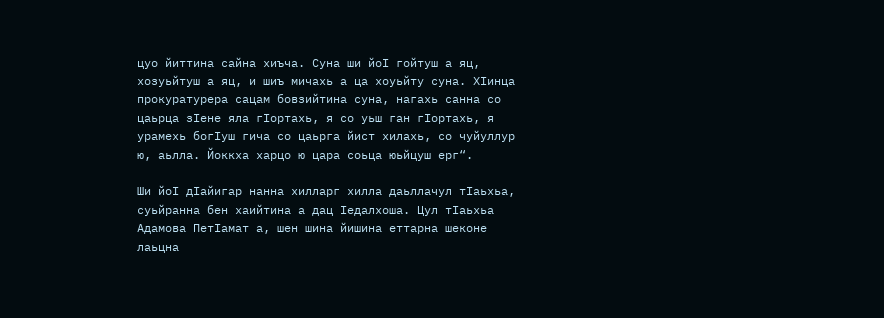цуо йиттина сайна хиъча. Суна ши йоI гойтуш а яц, хозуьйтуш а яц, и шиъ мичахь а ца хоуьйту суна. ХIинца прокуратурера сацам бовзийтина суна, нагахь санна со цаьрца зIене яла гIортахь, я со уьш ган гIортахь, я урамехь богIуш гича со цаьрга йист хилахь, со чуйуллур ю, аьлла. Йоккха харцо ю цара соьца юьйцуш ерг“.

Ши йоI дIайигар нанна хилларг хилла даьллачул тIаьхьа, суьйранна бен хаийтина а дац Iедалхоша. Цул тIаьхьа Адамова ПетIамат а, шен шина йишина еттарна шеконе лаьцна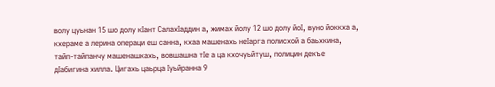волу цуьнан 15 шо долу кIант СалахIаддин а, жимах йолу 12 шо долу йоI, вуно йоккха а, кхераме а лерина операци еш санна, кхаа машенахь неIарга полисхой а баьхкина, тайп-тайпанчу машенашкахь, вовшашна тIе а ца кхочуьйтуш, полицин декъе дIабигина хилла. Цигахь цаьрца Iуьйранна 9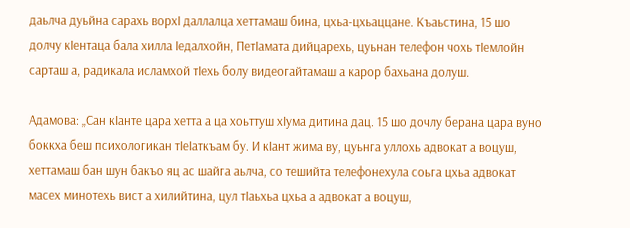даьлча дуьйна сарахь ворхI даллалца хеттамаш бина, цхьа-цхьаццане. Къаьстина, 15 шо долчу кIентаца бала хилла Iедалхойн, ПетIамата дийцарехь, цуьнан телефон чохь тIемлойн сарташ а, радикала исламхой тIехь болу видеогайтамаш а карор бахьана долуш.

Адамова: „Сан кIанте цара хетта а ца хоьттуш хIума дитина дац. 15 шо дочлу берана цара вуно боккха беш психологикан тIеIаткъам бу. И кIант жима ву, цуьнга уллохь адвокат а воцуш, хеттамаш бан шун бакъо яц ас шайга аьлча, со тешийта телефонехула соьга цхьа адвокат масех минотехь вист а хилийтина, цул тIаьхьа цхьа а адвокат а воцуш,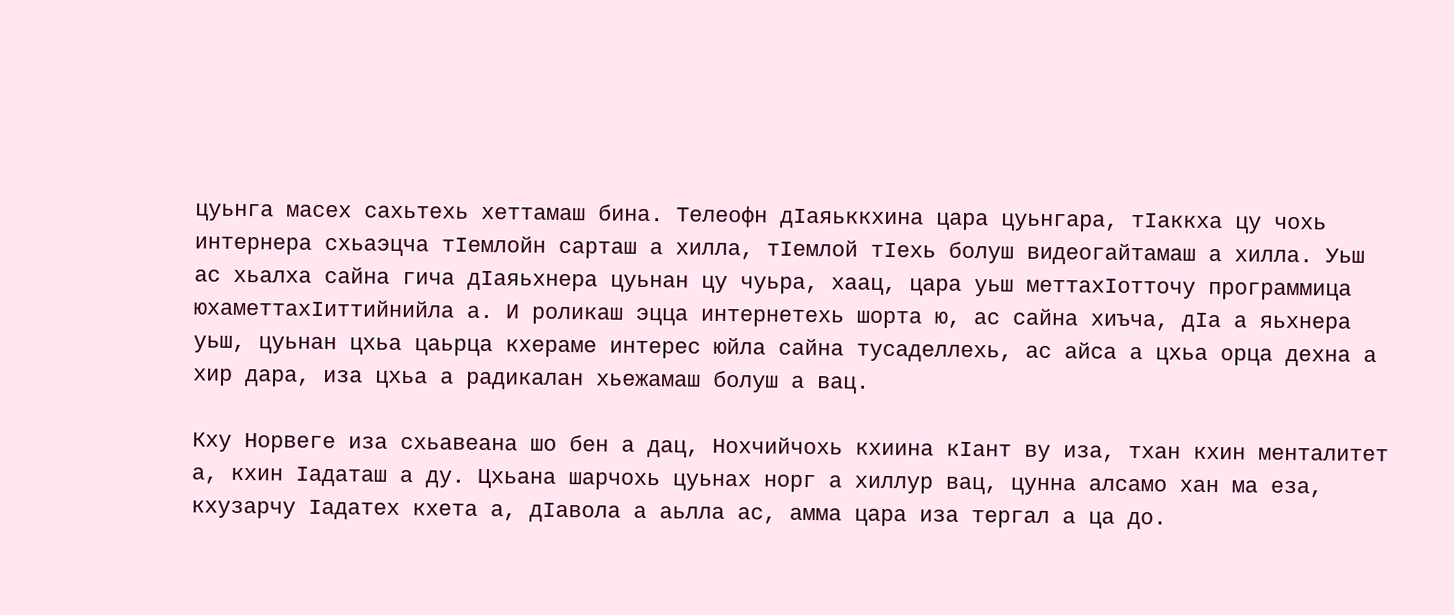цуьнга масех сахьтехь хеттамаш бина. Телеофн дIаяьккхина цара цуьнгара, тIаккха цу чохь интернера схьаэцча тIемлойн сарташ а хилла, тIемлой тIехь болуш видеогайтамаш а хилла. Уьш ас хьалха сайна гича дIаяьхнера цуьнан цу чуьра, хаац, цара уьш меттахIотточу программица юхаметтахIиттийнийла а. И роликаш эцца интернетехь шорта ю, ас сайна хиъча, дIа а яьхнера уьш, цуьнан цхьа цаьрца кхераме интерес юйла сайна тусаделлехь, ас айса а цхьа орца дехна а хир дара, иза цхьа а радикалан хьежамаш болуш а вац.

Кху Норвеге иза схьавеана шо бен а дац, Нохчийчохь кхиина кIант ву иза, тхан кхин менталитет а, кхин Iадаташ а ду. Цхьана шарчохь цуьнах норг а хиллур вац, цунна алсамо хан ма еза, кхузарчу Iадатех кхета а, дIавола а аьлла ас, амма цара иза тергал а ца до.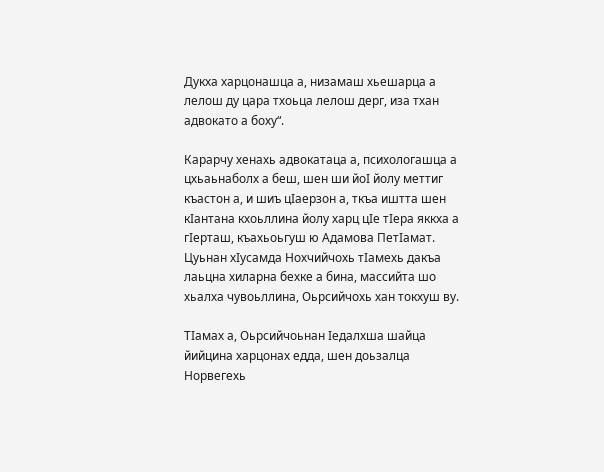Дукха харцонашца а, низамаш хьешарца а лелош ду цара тхоьца лелош дерг, иза тхан адвокато а боху“.

Карарчу хенахь адвокатаца а, психологашца а цхьаьнаболх а беш, шен ши йоI йолу меттиг къастон а, и шиъ цIаерзон а, ткъа иштта шен кIантана кхоьллина йолу харц цIе тIера яккха а гIерташ, къахьоьгуш ю Адамова ПетIамат. Цуьнан хIусамда Нохчийчохь тIамехь дакъа лаьцна хиларна бехке а бина, массийта шо хьалха чувоьллина, Оьрсийчохь хан токхуш ву.

ТIамах а, Оьрсийчоьнан Iедалхша шайца йийцина харцонах едда, шен доьзалца Норвегехь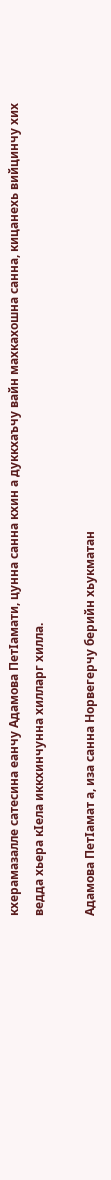кхерамазалле сатесина еанчу Адамова ПетIамати, цунна санна кхин а дуккхаъчу вайн махкахошна санна, кицанехь вийцинчу хих ведда хьера кIела иккхинчунна хилларг хилла.

Адамова ПетIамат а, иза санна Норвегерчу берийн хьукматан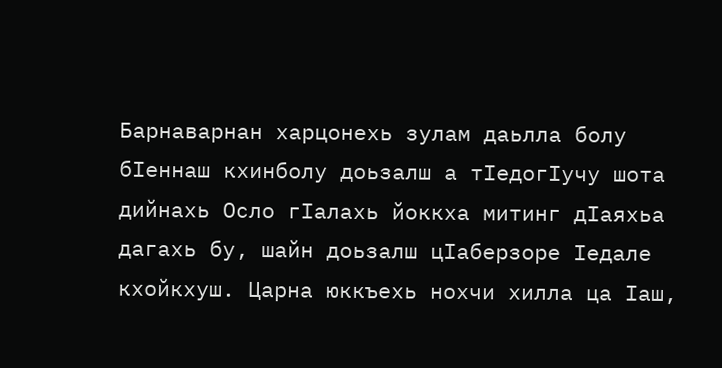Барнаварнан харцонехь зулам даьлла болу бIеннаш кхинболу доьзалш а тIедогIучу шота дийнахь Осло гIалахь йоккха митинг дIаяхьа дагахь бу, шайн доьзалш цIаберзоре Iедале кхойкхуш. Царна юккъехь нохчи хилла ца Iаш,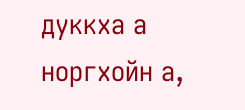дуккха а норгхойн а,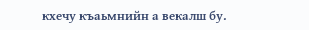кхечу къаьмнийн а векалш бу.